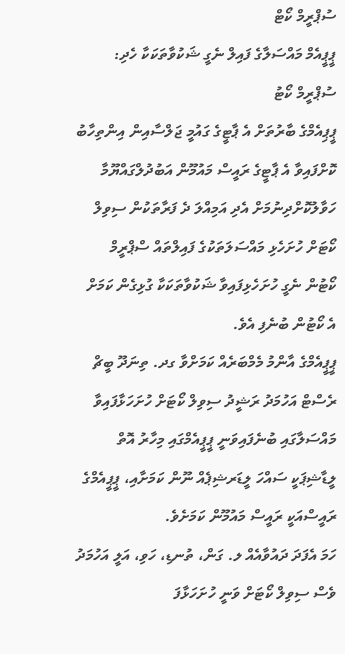ސުޕްރީމް ކޯޓް
ޕީޕީއެމް މައްސަލާގެ ފައިލް ނެގީ ޝަކުވާތަކަކާ ހެދި: ސުޕްރީމް ކޯޓު
ޕީޕިއެމްގެ ބާރުތަށް އެ ޕާޓީގެ ގައުމީ ޖަލްސާއިން އިންތިހާބު ކޮށްފައިވާ އެ ޕާޓީގެ ރައީސް މައުމޫން އަބުދުލްގައްޔޫމާ ހަވާލުކޮށްދިނުމަށް އެދި އަމިއްލަ ދެ ފަރާތަކުން ސިވިލް ކޯޓަށް ހުށަހެޅި މައްސަލަތަކުގެ ފައިލްތައް ސްޕްރީމް ކޯޓުން ނެގީ ހުށަހެޅިފައިވާ ޝަކުވާތަކަކާ ގުޅިގެން ކަމަށް އެ ކޯޓުން ބުނެފި އެވެ.
ޕީޕީއެމްގެ އާންމު މެމްބަރެއް ކަމަށްވާ ގދ. ތިނަދޫ ބީޗް ރެސްޓް އަހުމަދު ރަޝީދު ސިވިލް ކޯޓަށް ހުށަހަޅާފައިވާ މައްސަލާގައި ބުނެފައިވަނީ ޕީޕީއެމްގައި މިހާރު އޮތް ލީޑާޝިޕަކީ ސައްހަ ލީޑަރޝިޕެއް ނޫން ކަމަށާއި، ޕީޕީއެމްގެ ރައީސްއަކީ ރައީސް މައުމޫން ކަމަށެވެ.
ހަމަ އެފަދަ ދައުވާއެއް ލ. ގަން، ތުނޑި، ހަވި، އަލީ އަހުމަދު ވެސް ސިވިލް ކޯޓަށް ވަނީ ހުށަހަޅާފަ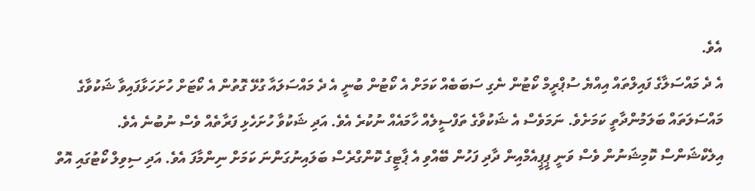އެވެ.
އެ ދެ މައްސަލާގެ ފައިލްތައް އިއްޔެ ސުޕްރީމް ކޯޓުން ނެގި ސަބަބެއް ކަމަށް އެ ކޯޓުން ބުނީ އެ ދެ މައްސަލައާ ގުޅޭ ގޮތުން އެ ކޯޓަށް ހުށަހަޅާފައިވާ ޝަކުވާގެ މައްސަލަތައް ބަލަމުންދާތީ ކަމަށެވެ. ނަމަވެސް އެ ޝަކުވާގެ ތަފްސީލެއް ހާމައެއް ނުކުރެ އެވެ. އަދި ޝަކުވާ ހުށަހެޅި ފަރާތެއް ވެސް ނުބުނެ އެވެ.
އިލެކްޝަންސް ކޮމިޝަނުން ވެސް ވަނީ ޕީޕީއެމްއިން ދާދި ފަހުން ބޭއްވި އެ ޕާޓީގެ ކޮންގްރެސް ބަލައިނުގަންނަ ކަމަށް ނިންމާފަ އެވެ. އަދި ސިވިލް ކޯޓުގައި އޮތް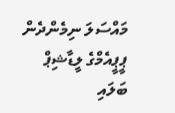މައްސަލަ ނިމެންދެން ޕީޕީއެމްގެ ލީޑާޝިޕް ބަލައި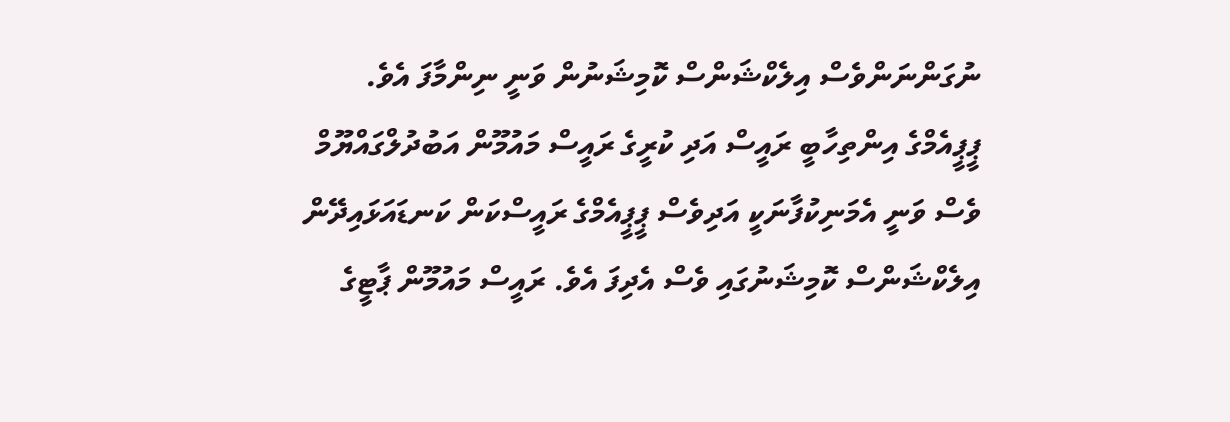ނުގަންނަންވެސް އިލެކްޝަންސް ކޮމިޝަނުން ވަނީ ނިންމާފަ އެވެ.
ޕީޕީއެމްގެ އިންތިހާބީ ރައީސް އަދި ކުރީގެ ރައީސް މައުމޫން އަބުދުލްގައްޔޫމް ވެސް ވަނީ އެމަނިކުފާނަކީ އަދިވެސް ޕީޕީއެމްގެ ރައީސްކަން ކަނޑައަޅައިދޭން އިލެކްޝަންސް ކޮމިޝަނުގައި ވެސް އެދިފަ އެވެ. ރައީސް މައުމޫން ޕާޓީގެ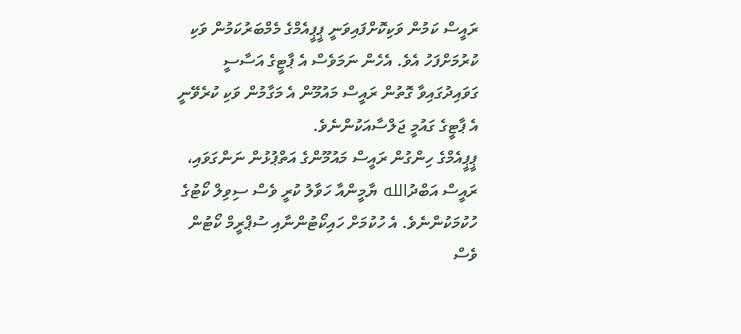ރައީސް ކަމުން ވަކިކޮށްފައިވަނީ ޕީޕީއެމްގެ މެމްބަރުކަމުން ވަކި ކުރުމަށްފަހު އެވެ. އެހެން ނަމަވެސް އެ ޕާޓީގެ އަސާސީ ގަވައިދުގައިވާ ގޮތުން ރައީސް މައުމޫން އެ މަގާމުން ވަކި ކުރެވޭނީ އެ ޕާޓީގެ ގައުމީ ޖަލްސާއަކުންނެވެ.
ޕީޕީއެމްގެ ހިންގުން ރައީސް މައުމޫންގެ އަތްޕުޅުން ނަންގަވައި، ރައީސް އަބްދުالله ޔާމީންއާ ހަވާލު ކުރީ ވެސް ސިވިލް ކޯޓުގެ ހުކުމަކުންނެވެ. އެ ހުކުމަށް ހައިކޯޓުންނާއި ސުޕްރީމް ކޯޓުން ވެސް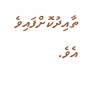ތާއިދުކޮށްފައިވެ އެވެ.